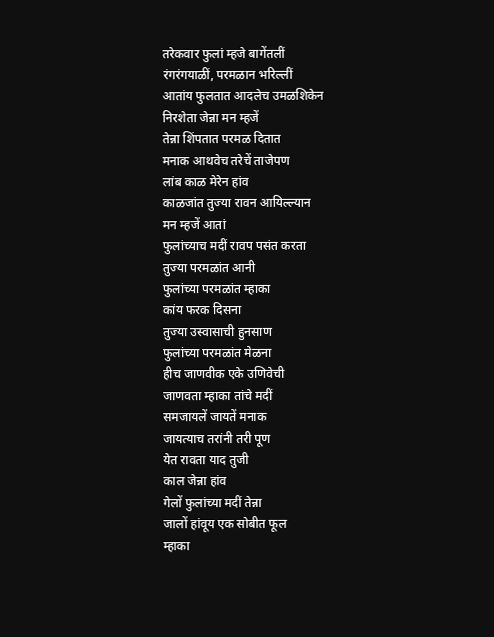तरेकवार फुलां म्हजे बागेंतलीं
रंगरंगयाळीं, परमळान भरिल्लीं
आतांय फुलतात आदलेच उमळशिकेन
निरशेता जेन्ना मन म्हजें
तेन्ना शिंपतात परमळ दितात
मनाक आथवेच तरेचें ताजेपण
लांब काळ मेरेन हांव
काळजांत तुज्या रावन आयिल्ल्यान
मन म्हजें आतां
फुलांच्याच मदीं रावप पसंत करता
तुज्या परमळांत आनी
फुलांच्या परमळांत म्हाका
कांय फरक दिसना
तुज्या उस्वासाची हुनसाण
फुलांच्या परमळांत मेळना
हीच जाणवीक एके उणिवेची
जाणवता म्हाका तांचे मदीं
समजायलें जायतें मनाक
जायत्याच तरांनी तरी पूण
येत रावता याद तुजी
काल जेन्ना हांव
गेलों फुलांच्या मदीं तेन्ना
जालों हांवूय एक सोबीत फूल
म्हाका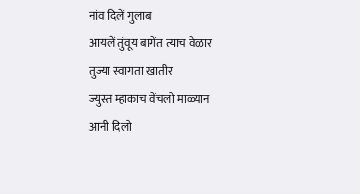नांव दिलें गुलाब
आयलें तुंवूय बागेंत त्याच वेळार
तुज्या स्वागता खातीर
ज्युस्त म्हाकाच वेंचलो माळ्यान
आनी दिलो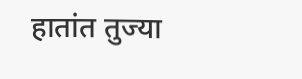हातांत तुज्या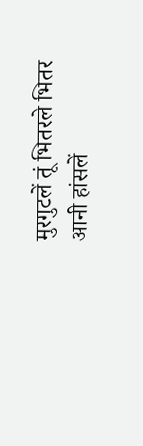मुरगुटलें तूं भितरले भितर
आनी हांसलें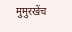मुमुरखेंच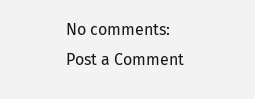No comments:
Post a Comment